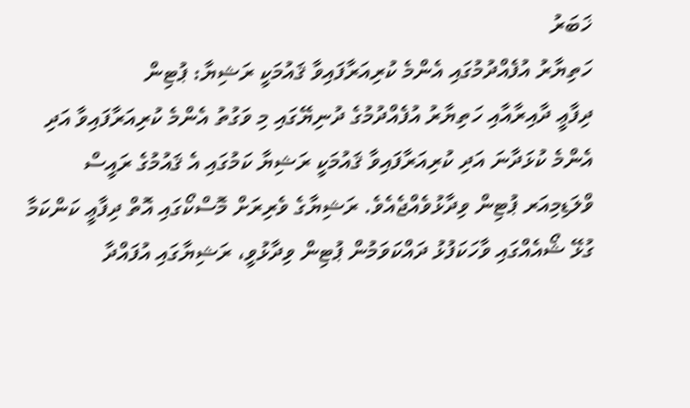ޚަބަރު
ހަތިޔާރު އުފެއްދުމުގައި އެންމެ ކުރިއަރާފައިވާ ޤައުމަކީ ރަޝިޔާ: ޕުޓިން
ދިފާޢީ ދާއިރާއާއި ހަތިޔާރު އުފެއްދުމުގެ ދުނިޔޭގައި މި ވަގުތު އެންމެ ކުރިއަރާފައިވާ އަދި އެންމެ ކުޅަދާނަ އަދި ކުރިއަރާފައިވާ ޤައުމަކީ ރަޝިޔާ ކަމުގައި އެ ޤައުމުގެ ރައީސް ވްލަޑިމިއަރ ޕުޓިން ވިދާޅުވެއްޖެއެވެ. ރަޝިޔާގެ ވެރިރަށް މޮސްކޯގައި އޮތް ދިފާޢީ ކަންކަމާ ގުޅޭ ޝޯއެއްގައި ވާހަކަފުޅު ދައްކަވަމުން ޕުޓިން ވިދާޅުވީ، ރަޝިޔާގައި އުފައްދާ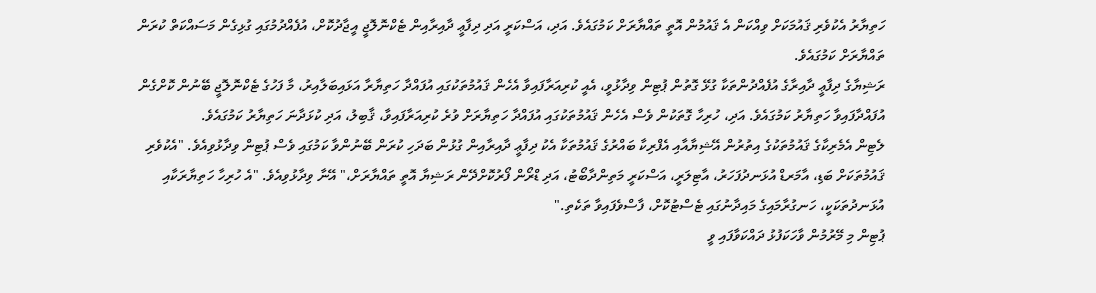ހަތިޔާރު އެކުވެރި ޤައުމަކަށް ވިއްކަން އެ ޤައުމުން އޮތީ ތައްޔާރަށް ކަމުގައެވެ. އަދި، އަސްކަރީ އަދި ދިފާޢީ ދާއިރާއިން ޓެކްނޮލޮޖީ އީޖާދުކޮށް، އުފެއްދުމުގައި ގުޅިގެން މަސައްކަތް ކުރަން ތައްޔާރަށް ކަމުގައެވެ.
ރަޝިޔާގެ ދިފާޢީ ދާއިރާގެ އުފެއްދުންތަކާ ގުޅޭ ގޮތުން ޕުޓިން ވިދާޅުވީ، އެއީ ކުރިއަރާފައިވާ އެހެން ޤައުމުތަކުގައި އުފައްދާ ހަތިޔާރާ އަޅައިބަލާއިރު، މާ ފަހުގެ ޓެކްނޮލޮޖީ ބޭނުން ކޮށްގެން އުފައްދާފައިވާ ހަތިޔާރު ކަމުގައެވެ. އަދި، ހުރިހާ ގޮތަކުން ވެސް އެހެން ޤައުމުތަކުގައި އުފައްދާ ހަތިޔާރަށް ވުރެ ކުރިއަރާފައިވާ، ޤާބިލު، އަދި ކުޅަދާނަ ހަތިޔާރު ކަމުގައެވެ.
ލެޓިން އެމެރިކާގެ ޤައުމުތަކުގެ އިތުރުން އޭޝިޔާއާއި އެފްރިކާ ބައްރުގެ ޤައުމުތަކާ އެކު ދިފާޢީ ދާއިރާއިން ގުޅުން ބަދަހި ކުރަން ބޭނުންވާ ކަމުގައި ވެސް ޕުޓިން ވިދާޅުވިއެވެ. "އެކުވެރި ޤައުމުތަކަށް ބަޑި، އާމަރޑް އުޅަނދުފަހަރު، އާޓިލަރީ، އަސްކަރީ މަތިންދާބޯޓު، އަދި ޑްރޯން ފޯރުކޮށްދޭން ރަޝިޔާ އޮތީ ތައްޔާރަށް،" އޭނާ ވިދާޅުވިއެވެ. "އެ ހުރިހާ ހަތިޔާރަކާއި އުޅަނދުތަކަކީ، ހަނގުރާމައިގެ މައިދާނުގައި ޓެސްޓުކޮށް، ފާސްވެފައިވާ ތަކެތި."
ޕުޓިން މި މޭރުމުން ވާހަކަފުޅު ދައްކަވާފައި ވީ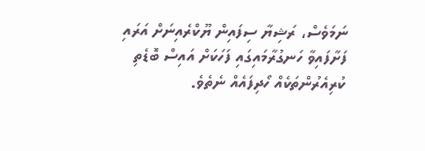ނަމަވެސް، ރަޝިޔާ ސިފައިން ޔޫކްރެއިނަށް އަރައި ފަށާފައިވާ ހަނގުރާމައިގައި ފަހަކަށް އައިސް ބޮޑެތި ކުރިއެރުންތަކެއް ހޯދިފައެއް ނެތެވެ.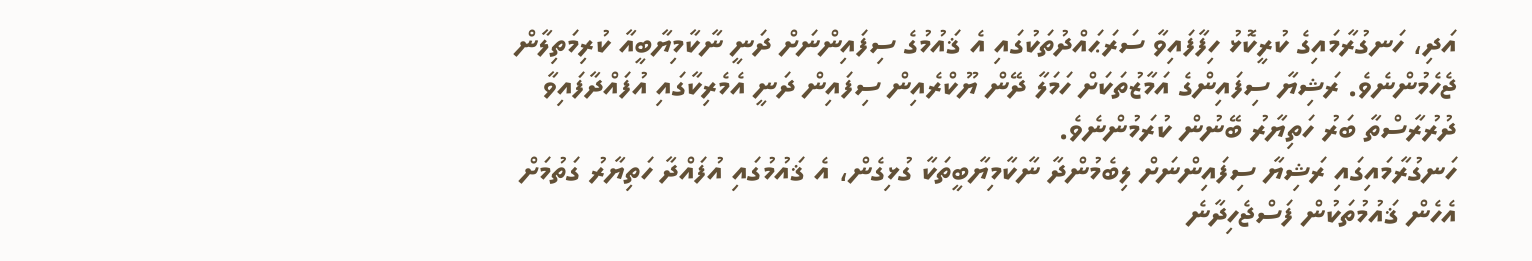އަދި، ހަނގުރާމައިގެ ކުރީކޮޅު ހިފާފައިވާ ސަރަޙައްދުތަކުގައި އެ ޤައުމުގެ ސިފައިންނަށް ދަނީ ނާކާމިޔާބީއާ ކުރިމަތިލާން ޖެހެމުންނެވެ. ރަޝިޔާ ސިފައިންގެ އަމާޒުތަކަށް ހަމަލާ ދޭން ޔޫކްރެއިން ސިފައިން ދަނީ އެމެރިކާގައި އުފައްދާފައިވާ ދުރުރާސްތާ ބަރު ހަތިޔާރު ބޭނުން ކުރަމުންނެވެ.
ހަނގުރާމައިގައި ރަޝިޔާ ސިފައިންނަށް ލިބެމުންދާ ނާކާމިޔާބީތަކާ ގުޅިގެން، އެ ޤައުމުގައި އުފައްދާ ހަތިޔާރު ގަތުމަށް އެހެން ޤައުމުތަކުން ފަސްޖެހިދާނެ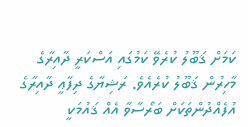ކަމަށް ޤަބޫލު ކުރެވޭ ކަމުގައި އަސްކަރީ ދާއިރާގެ މާހިރުން ޤަބޫލު ކުރެއެވެ. ރަޝިޔާގެ ދިފާޢީ ދާއިރާގެ އުފެއްދުންތަކަށް ބަރޯސާވާ އެއް ޤައުމަކީ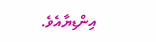އިންޑިޔާއެވެ.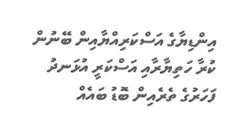އިންޑިޔާގެ އަސްކަރިއްޔާއިން ބޭނުން ކުރާ ހަތިޔާރާއި އަސްކަރީ އުޅަނދު ފަހަރުގެ ތެރެއިން ބޮޑު ބައެއް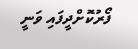ފޯރުކޮށްދީފައި ވަނީ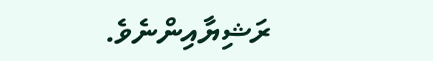ރަޝިޔާއިންނެވެ.